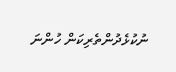ނުކުޅެދުންތެރިކަން ހުންނަ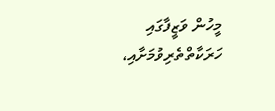މީހުން ވަޒީފާގައި ހަރަކާތްތެރިވުމަށާއި،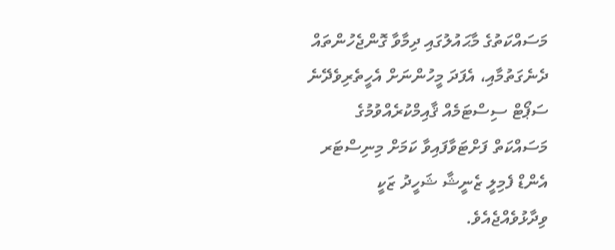މަސައްކަތުގެ މާޙައުލުގައި ދިމާވާ ގޮންޖެހުންތައް ދެނެގަތުމާއި، އެފަދަ މީހުންނަށް އެހީތެރިވެދޭނެ ސަޕޯޓް ސިސްޓަމެއް ޤާއިމްކުރެއްވުމުގެ މަސައްކަތް ފަށްޓަވާފައިވާ ކަމަށް މިނިސްޓަރ އެންޑް ފެމިލީ ޒެނީޝާ ޝަހީދު ޒަކީ ވިދާޅުވެއްޖެއެވެ.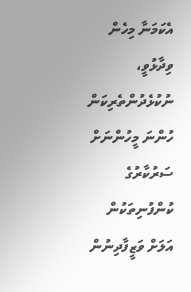އެކަމަނާ މިހެން ވިދާޅުވީ، ނުކުޅެދުންތެރިކަން ހުންނަ މީހުންނަށް ސަރުކާރުގެ ކުންފުނިތަކުން އަލަށް ވަޒީފާދިނުން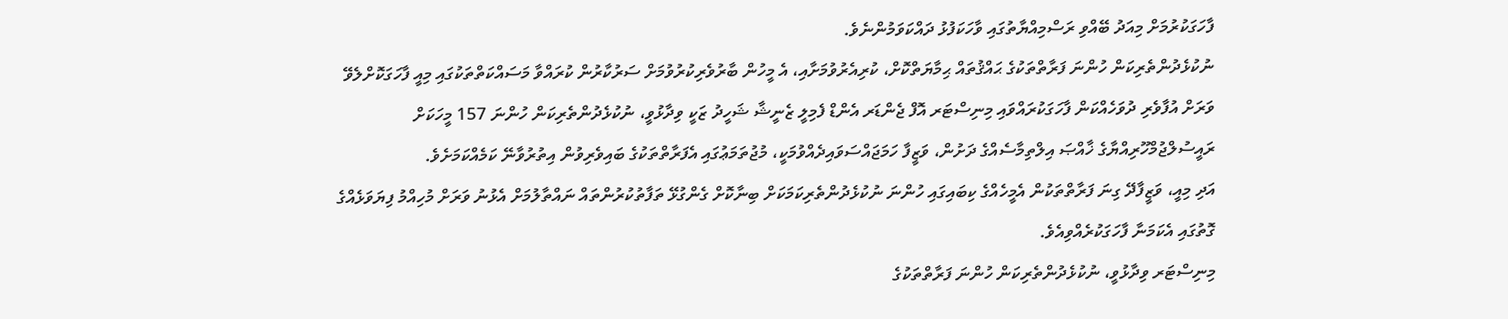ފާހަގަކުރުމަށް މިއަދު ބޭއްވި ރަސްމިއްޔާތުގައި ވާހަކަފުޅު ދައްކަވަމުންނެވެ.
ނުކުޅެދުންތެރިކަން ހުންނަ ފަރާތްތަކުގެ ޙައްޤުތައް ޙިމާޔަތްކޮށް، ކުރިއެރުވުމަށާއި، އެ މީހުން ބާރުވެރިކުރުވުމަށް ސަރުކާރުން ކުރައްވާ މަސައްކަތްތަކުގައި މިއީ ފާހަގަކޮށްލެވޭ ވަރަށް އުފާވެރި ދުވަހެއްކަން ފާހަގަކުރައްވައި މިނިސްޓަރ އޮފް ޖެންޑަރ އެންޑް ފެމިލީ ޒެނީޝާ ޝަހީދު ޒަކީ ވިދާޅުވީ، ނުކުޅެދުންތެރިކަން ހުންނަ 157 މީހަކަށް ރައީސުލްޖުމްހޫރިއްޔާގެ ޚާއްޞަ އިލްތިމާސެއްގެ ދަށުން، ވަޒީފާ ހަމަޖައްސަވައިދެއްވުމަކީ، މުޖުތަމަޢުގައި އެފަރާތްތަކުގެ ބައިވެރިވުން އިތުރުވާނޭ ކަމެއްކަމަށެވެ.
އަދި މިއީ، ވަޒީފާދޭ ގިނަ ފަރާތްތަކުން އެމީހެއްގެ ކިބައިގައި ހުންނަ ނުކުޅެދުންތެރިކަމަކަށް ބިނާކޮށް ގެންގުޅޭ ތަފާތުކުރުންތައް ނައްތާލުމަށް އެޅުނު ވަރަށް މުހިއްމު ފިޔަވަޅެއްގެ ގޮތުގައި އެކަމަނާ ފާހަގަކުރެއްވިއެވެ.
މިނިސްޓަރ ވިދާޅުވީ، ނުކުޅެދުންތެރިކަން ހުންނަ ފަރާތްތަކުގެ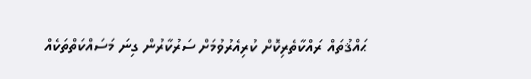ޙައްޤުތައް ރައްކާތެރިކޮށް ކުރިއެރުވުމަށް ސަރުކާރުން ގިނަ މަސައްކަތްތަކެއް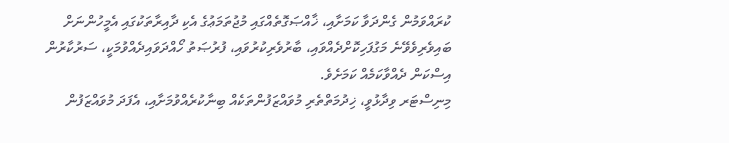ކުރައްވަމުން ގެންދަވާ ކަމަށާއި، ޚާއްޞަގޮތެއްގައި މުޖުތަމަޢުގެ އެކި ދާއިރާތަކުގައި އެމީހުންނަށް ބައިވެރިވެވޭނެ މަގުފަހިކޮށްދެއްވައި، ބާރުވެރިކުރުވައި، ފުރުޞަތު ހޯއްދަވައިދެއްވުމަކީ، ސަރުކާރުން އިސްކަން ދެއްވާކަމެއް ކަމަށެވެ.
މިނިސްޓަރ ވިދާޅުވީ، ޚިދުމަތްތެރި މުވައްޒަފުންތަކެއް ބިނާކުރެއްވުމަށާއި، އެފަދަ މުވައްޒަފުން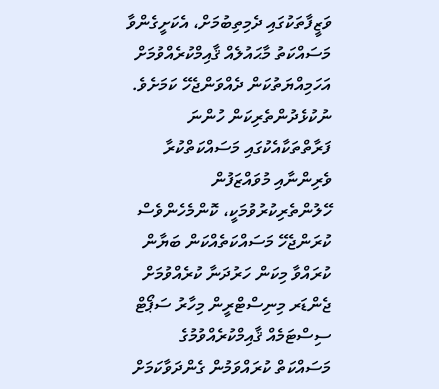ވަޒީފާތަކުގައި ދެމިތިބުމަށް، އެކަށީގެންވާ މަސައްކަތު މާޙައުލެއް ޤާއިމްކުރެއްވުމަށް އަހަމިއްޔަތުކަން ދެއްވަންޖެހޭ ކަމަށެވެ. ނުކުޅެދުންތެރިކަން ހުންނަ ފަރާތްތަކާއެކުގައި މަސައްކަތްކުރާ ވެރިންނާއި މުވައްޒަފުން ހޭލުންތެރިކުރުވުމަކީ، ކޮންމެހެންވެސް ކުރަންޖެހޭ މަސައްކަތެއްކަން ބަޔާން ކުރައްވާ މިކަން ހަރުދަނާ ކުރެއްވުމަށް ޖެންޑަރ މިނިސްޓްރީން މިހާރު ސަޕޯޓް ސިސްޓަމެއް ޤާއިމްކުރެއްވުމުގެ މަސައްކަތް ކުރައްވަމުން ގެންދަވާކަމަށް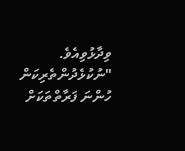ވިދާޅުވިއެވެ.
"ނުކުޅެދުންތެރިކަން ހުންނަ ފަރާތްތަކަށް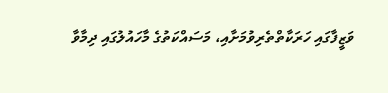ވަޒީފާގައި ހަރަކާތްތެރިވުމަށާއި، މަސައްކަތުގެ މާހައުލުގައި ދިމާވާ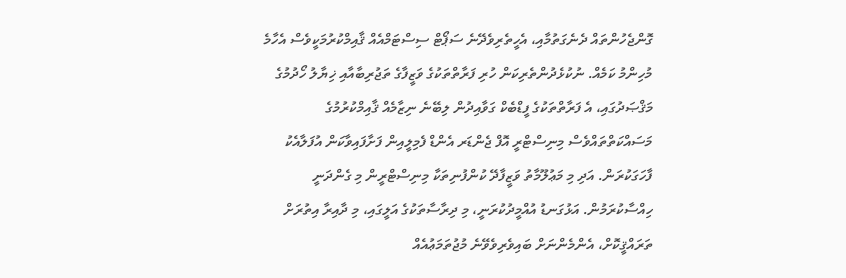ގޮންޖެހުންތައް ދެނެގަތުމާއި، އެހީތެރިވެދޭނެ ސަޕޯޓް ސިސްޓަމްއެއް ޤާއިމްކުރުމަކީވެސް އެހާމެ މުހިންމު ކަމެއް. ނުކުޅެދުންތެރިކަން ހުރި ފަރާތްތަކުގެ ވަޒީފާގެ ތަޖުރިބާއާއި ޚިޔާލު ހޯދުމުގެ މަޤްޞަދުގައި، އެ ފަރާތްތަކުގެ ފީޑްބެކް ގަވާއިދުން ލިބޭނެ ނިޒާމެއް ޤާއިމްކުރުމުގެ މަސައްކަތްތައްވެސް މިނިސްޓްރީ އޮފް ޖެންޑަރ އެންޑް ފެމިލީއިން ފަށާފައިވާކަން އުފަލާއެކު ފާހަގަކުރަން. އަދި މި މަޢުލޫމާތު ވަޒީފާދޭ ކުންފުނިތަކާ މިނިސްޓްރީން މި ގެންދަނީ ހިއްސާކުރަމުން. އަޅުގަނޑު އުއްމީދުކުރަނީ، މި ދިރާސާތަކުގެ އަލީގައި، މި ދާއިރާ އިތުރަށް ތަރައްޤީކޮށް، އެންމެންނަށް ބައިވެރިވެވޭނެ މުޖުތަމަޢުއެއް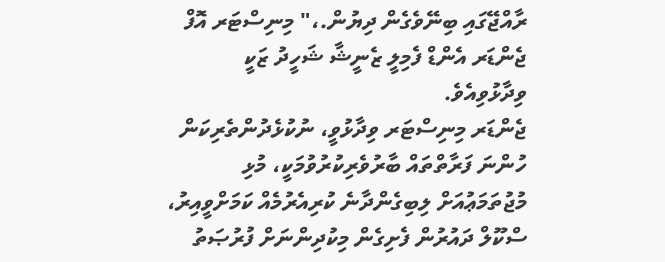ރާއްޖޭގައި ބިނޭވެގެން ދިޔުން.،" މިނިސްޓަރ އޮފް ޖެންޑަރ އެންޑް ފެމިލީ ޒެނީޝާ ޝަހީދު ޒަކީ ވިދާޅުވިއެވެ.
ޖެންޑަރ މިނިސްޓަރ ވިދާޅުވީ، ނުކުޅެދުންތެރިކަން ހުންނަ ފަރާތްތައް ބާރުވެރިކުރުވުމަކީ، މުޅި މުޖުތަމަޢުއަށް ލިބިގެންދާނެ ކުރިއެރުމެއް ކަމަށްވީއިރު، ސްކޫލް ދައުރުން ފެށިގެން މިކުދިންނަށް ފުރުޞަތު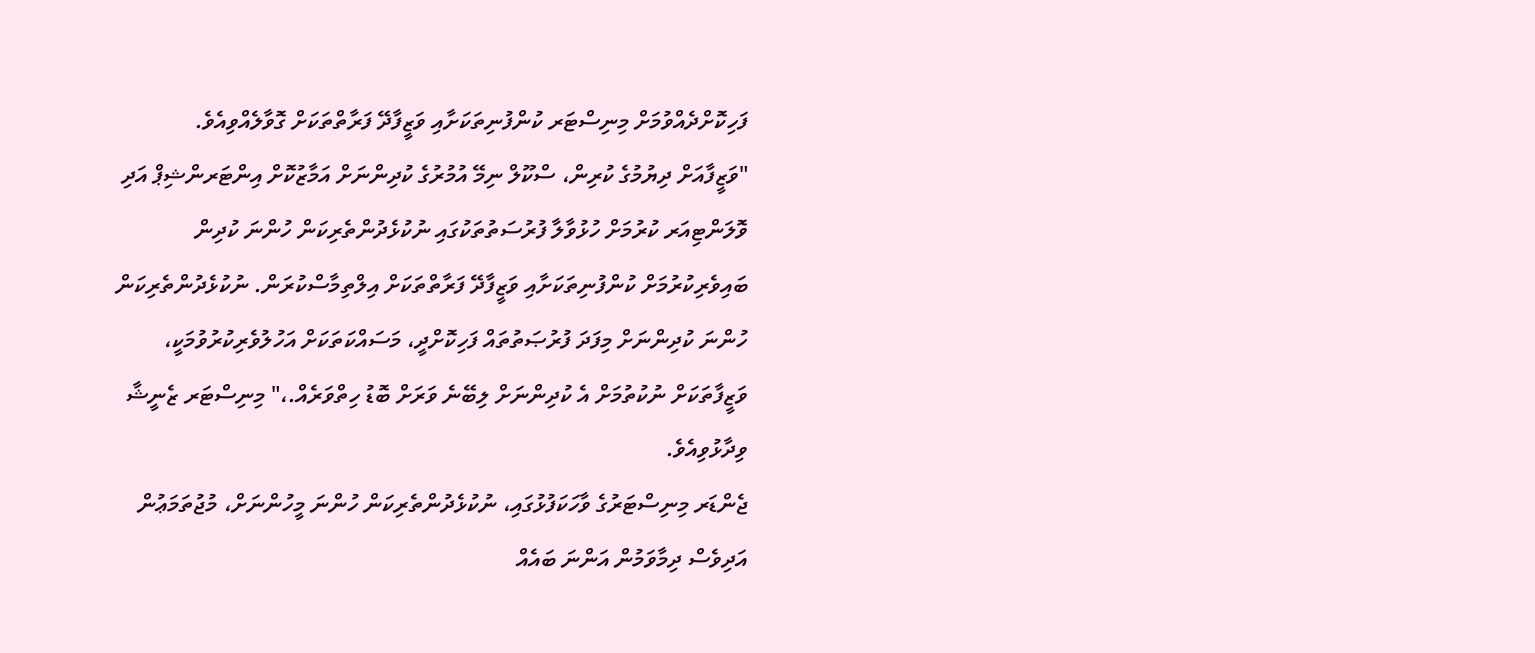ފަހިކޮށްދެއްވުމަށް މިނިސްޓަރ ކުންފުނިތަކަށާއި ވަޒީފާދޭ ފަރާތްތަކަށް ގޮވާލެއްވިއެވެ.
"ވަޒީފާއަށް ދިޔުމުގެ ކުރިން، ސްކޫލް ނިމޭ އުމުރުގެ ކުދިންނަށް އަމާޒުކޮށް އިންޓަރންޝިޕް އަދި ވޮލަންޓިއަރ ކުރުމަށް ހުޅުވާލާ ފުރުސަތުތަކުގައި ނުކުޅެދުންތެރިކަން ހުންނަ ކުދިން ބައިވެރިކުރުމަށް ކުންފުނިތަކަށާއި ވަޒީފާދޭ ފަރާތްތަކަށް އިލްތިމާސްކުރަން. ނުކުޅެދުންތެރިކަން ހުންނަ ކުދިންނަށް މިފަދަ ފުރުޞަތުތައް ފަހިކޮށްދީ، މަސައްކަތަކަށް އަހުލުވެރިކުރުވުމަކީ، ވަޒީފާތަކަށް ނުކުތުމަށް އެ ކުދިންނަށް ލިބޭނެ ވަރަށް ބޮޑު ހިތްވަރެއް.،" މިނިސްޓަރ ޒެނީޝާ ވިދާޅުވިއެވެ.
ޖެންޑަރ މިނިސްޓަރުގެ ވާހަކަފުޅުގައި، ނުކުޅެދުންތެރިކަން ހުންނަ މީހުންނަށް، މުޖުތަމަޢުން އަދިވެސް ދިމާވަމުން އަންނަ ބައެއް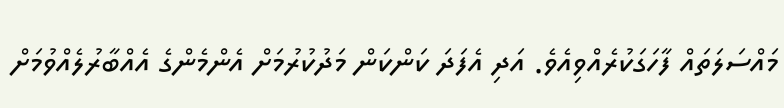މައްސަލަތައް ފާހަގަކުރެއްވިއެވެ. އަދި އެފަދަ ކަންކަން މަދުކުރުމަށް އެންމެންގެ އެއްބާރުލެއްވުމަށް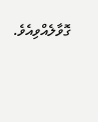ގޮވާލެއްވިއެވެ.